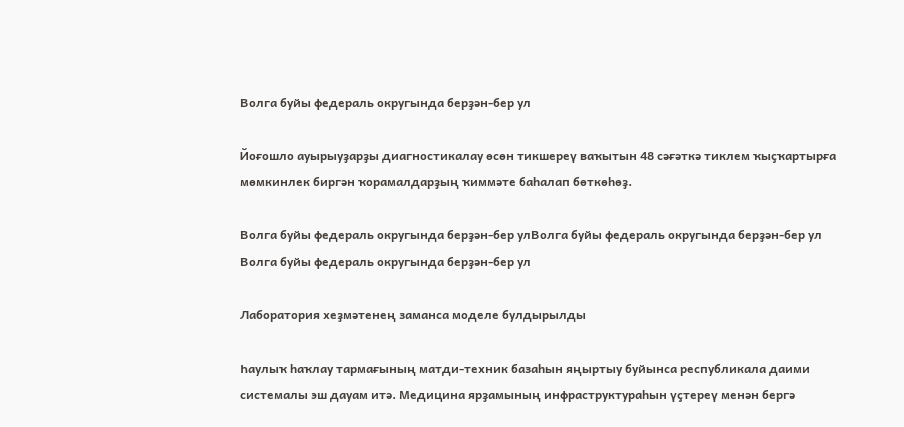Волга буйы федераль округында берҙән-бер ул

Йоғошло ауырыуҙарҙы диагностикалау өсөн тикшереү ваҡытын 48 сәғәткә тиклем ҡыҫҡартырға мөмкинлек биргән ҡорамалдарҙың ҡиммәте баһалап бөткөһөҙ.

Волга буйы федераль округында берҙән-бер улВолга буйы федераль округында берҙән-бер ул
Волга буйы федераль округында берҙән-бер ул

Лаборатория хеҙмәтенең заманса моделе булдырылды

Һаулыҡ һаҡлау тармағының матди-техник базаһын яңыртыу буйынса республикала даими системалы эш дауам итә. Медицина ярҙамының инфраструктураһын үҫтереү менән бергә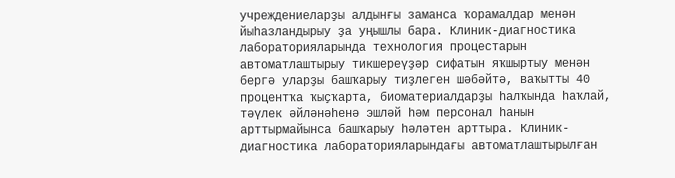учреждениеларҙы алдынғы заманса ҡорамалдар менән йыһазландырыу ҙа уңышлы бара. Клиник-диагностика лабораторияларында технология процестарын автоматлаштырыу тикшереүҙәр сифатын яҡшыртыу менән бергә уларҙы башҡарыу тиҙлеген шәбәйтә, ваҡытты 40 процентҡа ҡыҫҡарта, биоматериалдарҙы һалҡында һаҡлай, тәүлек әйләнәһенә эшләй һәм персонал һанын арттырмайынса башҡарыу һәләтен арттыра. Клиник-диагностика лабораторияларындағы автоматлаштырылған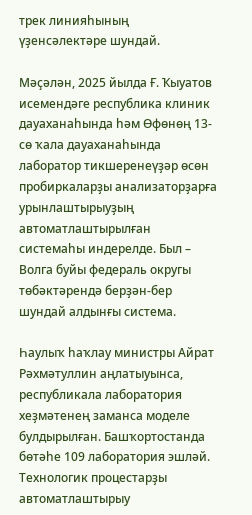трек линияһының үҙенсәлектәре шундай.

Мәҫәлән, 2025 йылда Ғ. Ҡыуатов исемендәге республика клиник дауаханаһында һәм Өфөнөң 13-сө ҡала дауаханаһында лаборатор тикшеренеүҙәр өсөн пробиркаларҙы анализаторҙарға урынлаштырыуҙың автоматлаштырылған системаһы индерелде. Был – Волга буйы федераль округы төбәктәрендә берҙән-бер шундай алдынғы система.

Һаулыҡ һаҡлау министры Айрат Рәхмәтуллин аңлатыуынса, республикала лаборатория хеҙмәтенең заманса моделе булдырылған. Башҡортостанда бөтәһе 109 лаборатория эшләй. Технологик процестарҙы автоматлаштырыу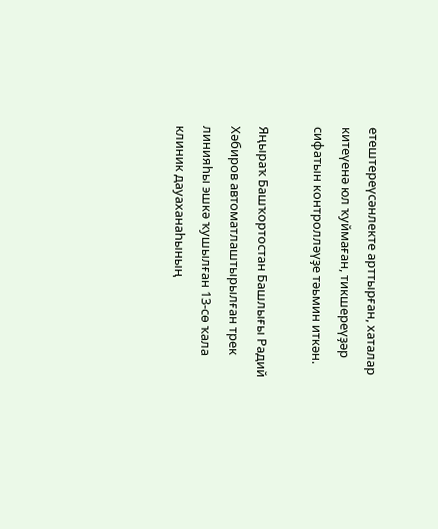етештереүсәнлекте арттырған, хаталар китеүенә юл ҡуймаған, тикшереүҙәр сифатын контролләүҙе тәьмин иткән.

Яңыраҡ Башҡортостан Башлығы Радий Хәбиров автоматлаштырылған трек линияһы эшкә ҡушылған 13-сө ҡала клиник дауаханаһының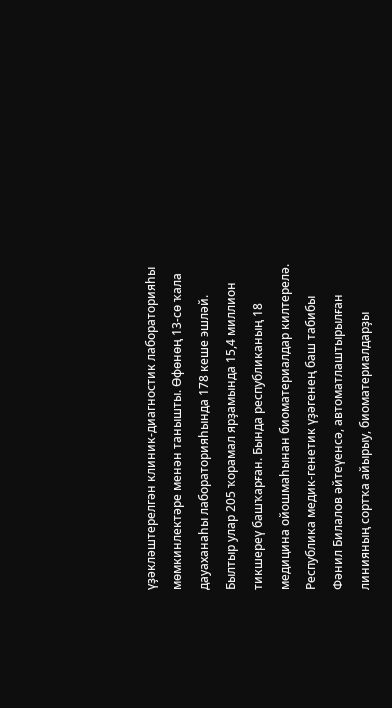үҙәкләштерелгән клиник-диагностик лабораторияһы мөмкинлектәре менән танышты. Өфөнөң 13-сө ҡала дауаханаһы лабораторияһында 178 кеше эшләй. Былтыр улар 205 ҡорамал ярҙамында 15,4 миллион тикшереү башҡарған. Бында республиканың 18 медицина ойошмаһынан биоматериалдар килтерелә. Республика медик-генетик үҙәгенең баш табибы Фәнил Билалов әйтеүенсә, автоматлаштырылған линияның сортҡа айырыу, биоматериалдарҙы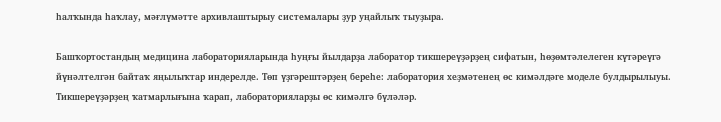һалҡында һаҡлау, мәғлүмәтте архивлаштырыу системалары ҙур уңайлыҡ тыуҙыра.

Башҡортостандың медицина лабораторияларында һуңғы йылдарҙа лаборатор тикшереүҙәрҙең сифатын, һөҙөмтәлелеген күтәреүгә йүнәлтелгән байтаҡ яңылыҡтар индерелде. Төп үҙгәрештәрҙең береһе: лаборатория хеҙмәтенең өс кимәлдәге моделе булдырылыуы. Тикшереүҙәрҙең ҡатмарлығына ҡарап, лабораторияларҙы өс кимәлгә бүләләр.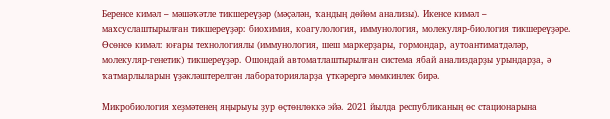Беренсе кимәл – мәшәҡәтле тикшереүҙәр (мәҫәлән, ҡандың дөйөм анализы). Икенсе кимәл – махсуслаштырылған тикшереүҙәр: биохимия, коагулология, иммунология, молекуляр-биология тикшереүҙәре. Өсөнсө кимәл: юғары технологиялы (иммунология, шеш маркерҙары, гормондар, аутоантиматдәләр, молекуляр-генетик) тикшереүҙәр. Ошондай автоматлаштырылған система ябай анализдарҙы урындарҙа, ә ҡатмарлыларын үҙәкләштерелгән лабораторияларҙа үткәрергә мөмкинлек бирә.

Микробиология хеҙмәтенең яңырыуы ҙур өҫтөнлөккә эйә. 2021 йылда республиканың өс стационарына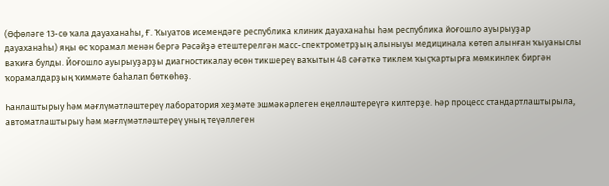(Өфөләге 13-сө ҡала дауаханаһы, Ғ. Ҡыуатов исемендәге республика клиник дауаханаһы һәм республика йоғошло ауырыуҙар дауаханаһы) яңы өс ҡорамал менән бергә Рәсәйҙә етештерелгән масс-спектрометрҙың алыныуы медицинала көтөп алынған ҡыуаныслы ваҡиға булды. Йоғошло ауырыуҙарҙы диагностикалау өсөн тикшереү ваҡытын 48 сәғәткә тиклем ҡыҫҡартырға мөмкинлек биргән ҡорамалдарҙың ҡиммәте баһалап бөткөһөҙ.

Һанлаштырыу һәм мәғлүмәтләштереү лаборатория хеҙмәте эшмәкәрлеген еңелләштереүгә килтерҙе. Һәр процесс стандартлаштырыла, автоматлаштырыу һәм мәғлүмәтләштереү уның теүәллеген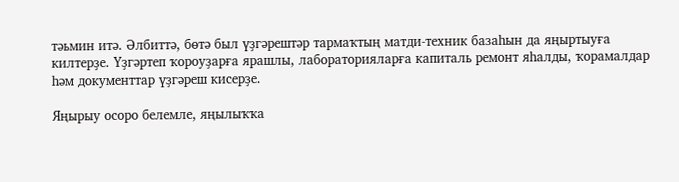тәьмин итә. Әлбиттә, бөтә был үҙгәрештәр тармаҡтың матди-техник базаһын да яңыртыуға килтерҙе. Үҙгәртеп ҡороуҙарға ярашлы, лабораторияларға капиталь ремонт яһалды, ҡорамалдар һәм документтар үҙгәреш кисерҙе.

Яңырыу осоро белемле, яңылыҡҡа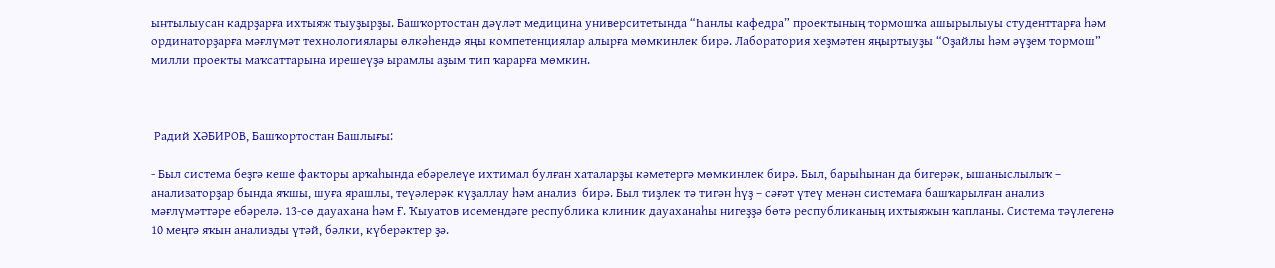ынтылыусан кадрҙарға ихтыяж тыуҙырҙы. Башҡортостан дәүләт медицина университетында “Һанлы кафедра” проектының тормошҡа ашырылыуы студенттарға һәм ординаторҙарға мәғлүмәт технологиялары өлкәһендә яңы компетенциялар алырға мөмкинлек бирә. Лаборатория хеҙмәтен яңыртыуҙы “Оҙайлы һәм әүҙем тормош” милли проекты маҡсаттарына ирешеүҙә ырамлы аҙым тип ҡарарға мөмкин.



 Радий ХӘБИРОВ, Башҡортостан Башлығы:

- Был система беҙгә кеше факторы арҡаһында ебәрелеүе ихтимал булған хаталарҙы кәметергә мөмкинлек бирә. Был, барыһынан да бигерәк, ышаныслылыҡ – анализаторҙар бында яҡшы, шуға ярашлы, теүәлерәк күҙаллау һәм анализ  бирә. Был тиҙлек тә тигән һүҙ – сәғәт үтеү менән системаға башҡарылған анализ мәғлүмәттәре ебәрелә. 13-сө дауахана һәм Ғ. Ҡыуатов исемендәге республика клиник дауаханаһы нигеҙҙә бөтә республиканың ихтыяжын ҡапланы. Система тәүлегенә 10 меңгә яҡын анализды үтәй, бәлки, күберәктер ҙә.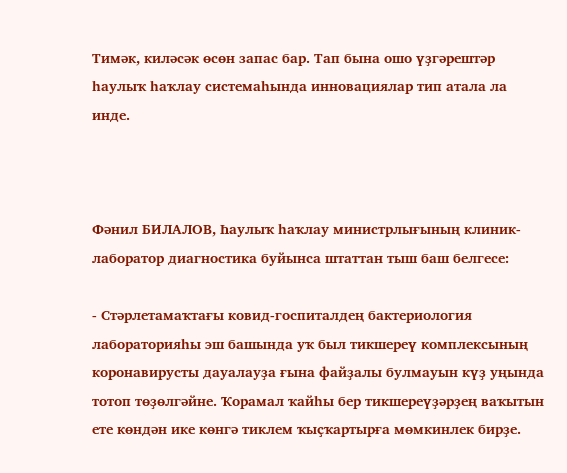Тимәк, киләсәк өсөн запас бар. Тап бына ошо үҙгәрештәр һаулыҡ һаҡлау системаһында инновациялар тип атала ла инде.



Фәнил БИЛАЛОВ, Һаулыҡ һаҡлау министрлығының клиник-лаборатор диагностика буйынса штаттан тыш баш белгесе:

- Стәрлетамаҡтағы ковид-госпиталдең бактериология лабораторияһы эш башында уҡ был тикшереү комплексының коронавирусты дауалауҙа ғына файҙалы булмауын күҙ уңында тотоп төҙөлгәйне. Ҡорамал ҡайһы бер тикшереүҙәрҙең ваҡытын ете көндән ике көнгә тиклем ҡыҫҡартырға мөмкинлек бирҙе.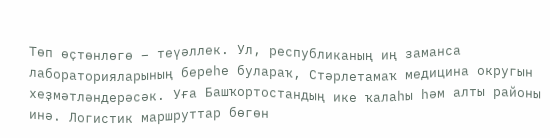Төп өҫтөнлөгө – теүәллек. Ул, республиканың иң заманса лабораторияларының береһе булараҡ, Стәрлетамаҡ медицина округын хеҙмәтләндерәсәк. Уға Башҡортостандың ике ҡалаһы һәм алты районы инә. Логистик маршруттар бөгөн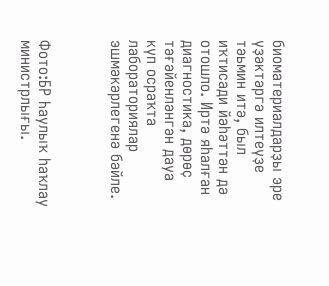биоматериалдарҙы эре үҙәктәргә илтеүҙе тәьмин итә, был иҡтисади йәһәттән дә отошло. Иртә яһалған диагностика, дөрөҫ тәғәйенләнгән дауа күп осраҡта лабораториялар эшмәкәрлегенә бәйле.



Фото:БР Һаулыҡ һаҡлау министрлығы.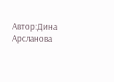Автор:Дина Арсланова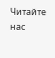Читайте нас